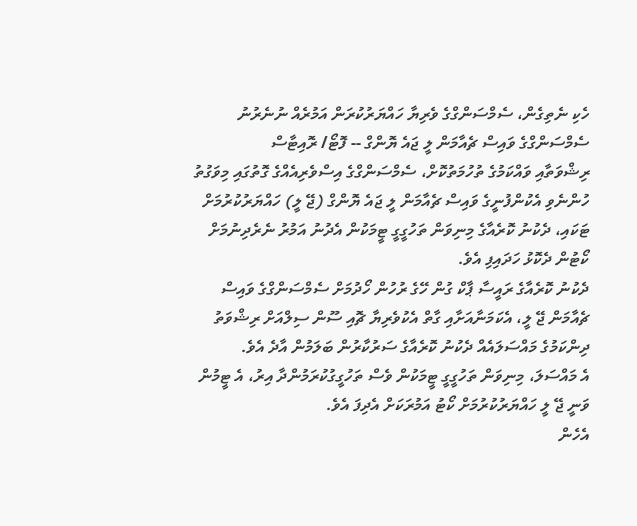ހެކި ނެތިގެން، ސެމްސަންގްގެ ވެރިޔާ ހައްޔަރުކުރަން އަމުރެއް ނުނެރުނު
ސެމްސަންގްގެ ވައިސް ޗެއާމަން ލީ ޖައެ ޔޮންގް -- ފޮޓޯ/ ރޮއިޓާސް
ރިޝްވަތާއި ވައްކަމުގެ ތުހުމަތުކޮށް، ސެމްސަންގްގެ އިސްވެރިއެއްގެ ގޮތުގައި މިވަގުތު ހުންނެވި އެކުންފުނީގެ ވައިސް ޗެއާމަން ލީ ޖައެ ޔޮންގް (ޖޭ ލީ) ހައްޔަރުކުރުމަށް ޓަކައި، ދެކުނު ކޮރެއާގެ މިނިވަން ތަހުގީގީ ޓީމަކުން އެދުނު އަމުރު ނެރެދިނުމަށް ކޯޓުން ދެކޮޅު ހަދައިފި އެވެ.
ދެކުނު ކޮރެއާގެ ރައީސާ ޕާކް ގުން ހޭގެ ރުހުން ހޯދުމަށް ސެމްސަންގްގެ ވައިސް ޗެއާމަން ޖޭ ލީ، އެކަމަނާއަށާއި ގާތް އެކުވެރިޔާ ޗޮއި ސޫން ސިލްއަށް ރިޝްވަތު ދިންކަމުގެ މައްސަލައެއް ދެކުނު ކޮރެއާގެ ސަރުކާރުން ބަލަމުން އާދެ އެވެ.
އެ މައްސަލަ، މިނިވަން ތަހުގީގީ ޓީމަކުން ވެސް ތަހުގީގުކުރަމުންދާ އިރު، އެ ޓީމުން ވަނީ ޖޭ ލީ ހައްޔަރުކުރުމަށް ކޯޓު އަމުރަކަށް އެދިފަ އެވެ.
އެހެން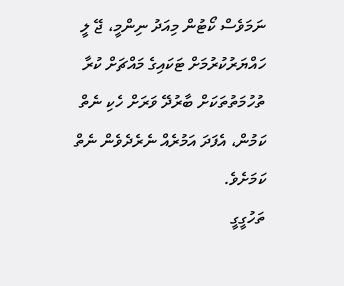ނަމަވެސް ކޯޓުން މިއަދު ނިންމީ، ޖޭ ލީ ހައްޔަރުކުރުމަށް ޓަކައިގެ މައްޗަށް ކުރާ ތުހުމަތުތަކަށް ބާރުދޭ ވަރަށް ހެކި ނެތް ކަމުން، އެފަދަ އަމުރެއް ނެރެދެވެން ނެތް ކަމަށެވެ.
ތަހުގީގީ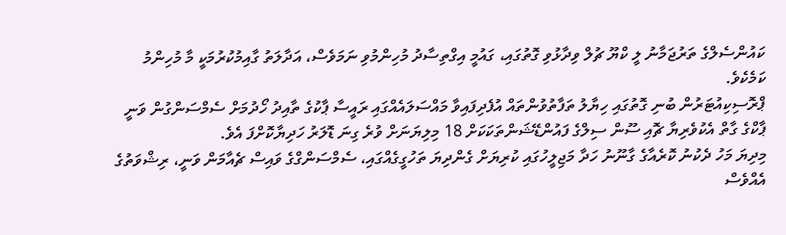ކައުންސެލްގެ ތަރުޖަމާނު ލީ ކްޔޫ ޗުލް ވިދާޅުވި ގޮތުގައި، ގައުމީ އިގްތިސާދު މުހިންމުވި ނަމަވެސް، އަދާލަތު ގާއިމުކުރުމަކީ މާ މުހިންމު ކަމެކެވެ.
ޕްރޮސިކިއުޓަރުން ބުނި ގޮތުގައި ހިޔާލު ތަފާތުވުންތައް އުފެދިފައިވާ މައްސަލައެއްގައި ރައީސާ ޕާކުގެ ތާއިދު ހޯދުމަށް ސެމްސަންގުން ވަނީ ޕާކްގެ ގާތް އެކުވެރިޔާ ޗޮއި ސޫން ސިލްގެ ފައުންޑޭޝަންތަކަކަށް 18 މިލިޔަނަށް ވުރެ ގިނަ ޑޮލަރު ހަދިޔާކޮށްފަ އެވެ.
މިދިޔަ މަހު ދެކުނު ކޮރެއާގެ ގާނޫނު ހަދާ މަޖިލީހުގައި ކުރިޔަށް ގެންދިޔަ ތަހުގީގެއްގައި، ސެމްސަންގްގެ ވައިސް ޗެއާމަން ވަނީ، ރިޝްވަތުގެ އެއްވެސް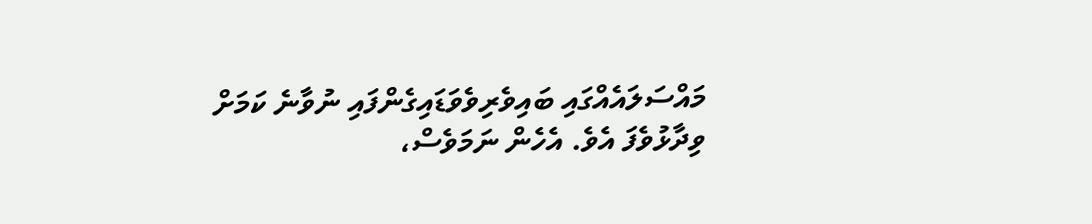މައްސަލައެއްގައި ބައިވެރިވެވަޑައިގެންފައި ނުވާނެ ކަމަށް ވިދާޅުވެފަ އެވެ. އެހެން ނަމަވެސް،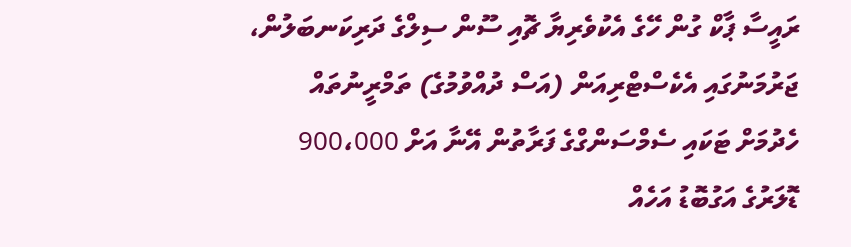ރައީސާ ޕާކް ގުން ހޭގެ އެކުވެރިޔާ ޗޮއި ސޫން ސިލްގެ ދަރިކަނބަލުން، ޖަރުމަނުގައި އެކެސްޓްރިއަން (އަސް ދުއްވުމުގެ) ތަމްރީނުތައް ހެދުމަށް ޓަކައި ސެމްސަންގްގެ ފަރާތުން އޭނާ އަށް 900،000 ޑޮލަރުގެ އަގުބޮޑު އަހެއް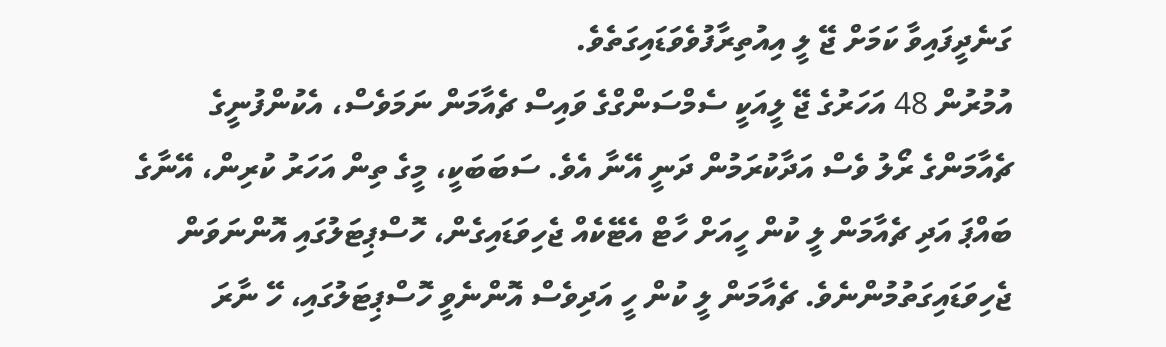ގަނެދީފައިވާ ކަމަށް ޖޭ ލީ އިއުތިރާފުވެވަޑައިގަތެވެ.
އުމުރުން 48 އަހަރުގެ ޖޭ ލީއަކީ ސެމްސަންގްގެ ވައިސް ޗެއާމަން ނަމަވެސް، އެކުންފުނީގެ ޗެއާމަންގެ ރޯލު ވެސް އަދާކުރަމުން ދަނީ އޭނާ އެވެ. ސަބަބަކީ، މީގެ ތިން އަހަރު ކުރިން، އޭނާގެ ބައްޕަ އަދި ޗެއާމަން ލީ ކުން ހީއަށް ހާޓް އެޓޭކެއް ޖެހިވަޑައިގެން، ހޮސްޕިޓަލުގައި އޮންނަވަން ޖެހިވަޑައިގަތުމުންނެވެ. ޗެއާމަން ލީ ކުން ހީ އަދިވެސް އޮންނެވީ ހޮސްޕިޓަލުގައި، ހޭ ނާރަ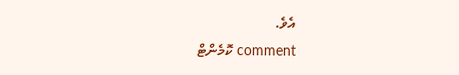އެވެ.
comment ކޮމެންޓް